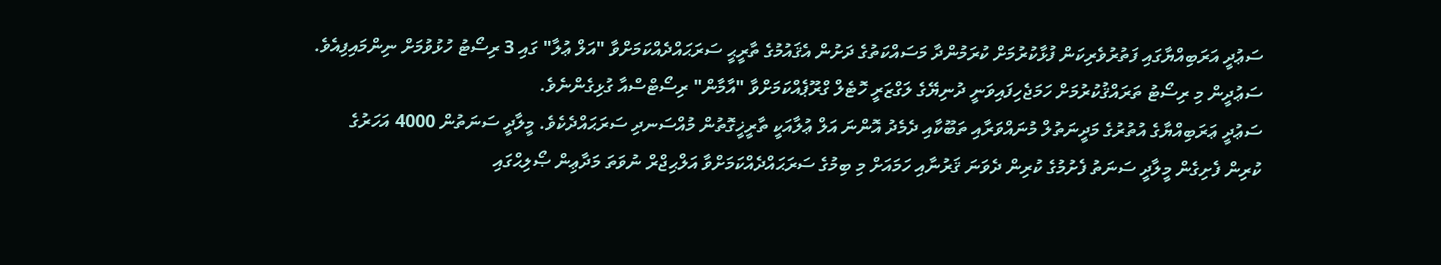ސަޢުދީ އަރަބިއްޔާގައި ފަތުރުވެރިކަން ފުޅާކުރުމަށް ކުރަމުންދާ މަސައްކަތުގެ ދަށުން އެޤައުމުގެ ތާރީޙީ ސަރަޙައްދެއްކަމަށްވާ "އަލް ޢުލާ" ގައި 3 ރިސޯޓު ހުޅުވުމަށް ނިންމައިފިއެވެ.
ސަޢުދީން މި ރިސޯޓު ތަރައްޤުކުރުމަށް ހަމަޖެހިފައިވަނީ ދުނިޔޭގެ ލަގްޒަރީ ހޮޓެލް ގްރޫޕެއްކަމަށްވާ "އާމާން" ރިސޯޓްސްއާ ގުޅިގެންނެވެ.
ސަޢުދީ ޢަރަބިއްޔާގެ އުތުރުގެ މަދީނަތުލް މުނައްވަރާއި ތަބޫކާއި ދެމެދު އޮންނަ އަލް ޢުލާއަކީ ތާރީޚީގޮތުން މުއްސަނދި ސަރަޙައްދެކެވެ. މީލާދީ ސަނަތުން 4000 އަހަރުގެ ކުރިން ފެށިގެން މީލާދީ ސަނަތު ފެށުމުގެ ކުރިން ދެވަނަ ޤަރުނާއި ހަމައަށް މި ބިމުގެ ސަރަޙައްދެއްކަމަށްވާ އަލްޙިޖްރް ނުވަތަ މަދާޢިން ޞޯލިޙްގައި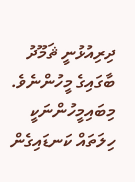ދިރިއުޅުނީ ޘަމޫދު ބާގައިގެ މީހުންނެވެ. މިބައިމީހުންނަކީ ހިލަތައް ކަނޑައިގެން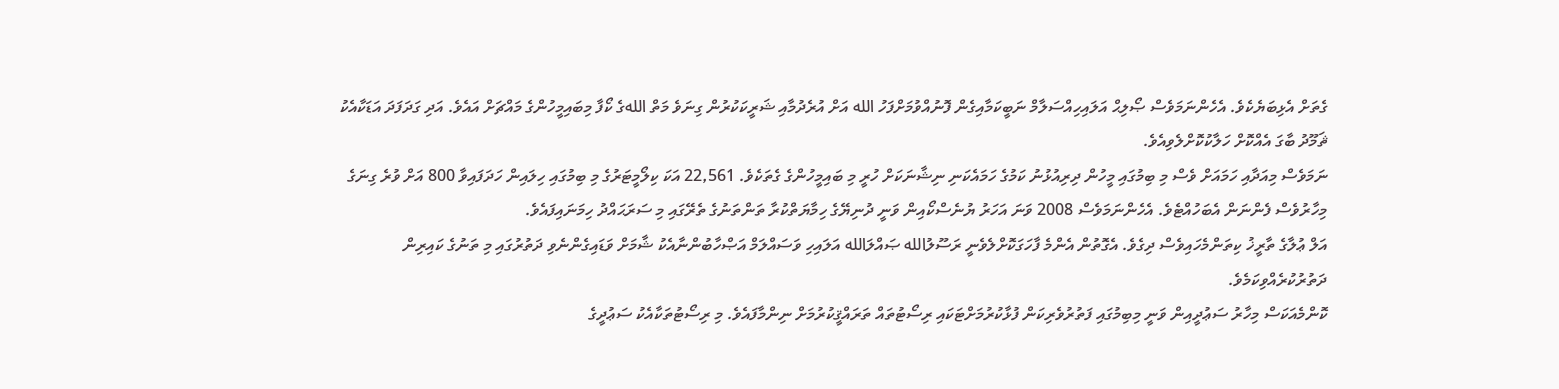ގެތަށް އެޅިބަޔެކެވެ. އެހެންނަމަވެސް ޞޯލިޙް އަލައިހިއްސަލާމް ނަބީކަމާއިގެން ފޮނުއްވުމަށްފަހު الله އަށް އުރެދުމާއި ޝަރީކަކުރުން ގިނަވެ މަތް اللهގެ ކޯފާ މިބައިމީހުންގެ މައްޗަށް އައެވެ. އަދި ގަދަފަދަ އަޑަކާއެކު ޘަމޫދު ބާގަ އެއްކޮށް ހަލާކުކޮށްލެވިއެވެ.
ނަމަވެސް މިއަދާއި ހަމައަށް ވެސް މި ބިމުގައި މީހުން ދިރިއުޅުނު ކަމުގެ ހަމައެކަނި ނިޝާނަކަށް ހުރީ މި ބައިމީހުންގެ ގެތަކެވެ. 22,561 އަކަ ކިލޯމީޓަރުގެ މި ބިމުގައި ހިލައިން ހަދަފައިވާ 800 އަށް ވުރެ ގިނަގެ މިހާރުވެސް ފެންނަން އެބަހުއްޓެވެ. އެހެންނަމަވެސް 2008 ވަނަ އަހަރު ޔުނެސްކޯއިން ވަނީ ދުނިޔޭގެ ހިމާޔަތްކުރާ ތަންތަނުގެ ތެރޭގައި މި ސަރަޙައްދު ހިމަނައިފައެވެ.
އަލް ޢުލާގެ ތާރީޚު ކިތަންމެހައިވެސް ދިގެވެ. އެގޮތުން އެންމެ ފާހަގަކޮށްލެވެނީ ރަސޫލުالله ޞައްލަالله އަލައިހި ވަސައްލަމް އަޞްހާބުންނާއެކު ޝާމަށް ވަޑައިގެންނެވި ދަތުރުގައި މި ތަނުގެ ކައިރިން ދަތުރުކުރެއްވިކަމެވެ.
ކޮންމެއަކަސް މިހާރު ސަޢުދީއިން ވަނީ މިބިމުގައި ފަތުރުވެރިކަން ފުޅާކުރުމަށްޓަކައި ރިސޯޓުތައް ތަރައްޤީކުރުމަށް ނިންމާފައެވެ. މި ރިސޯޓުތަކާއެކު ސަޢުދީގެ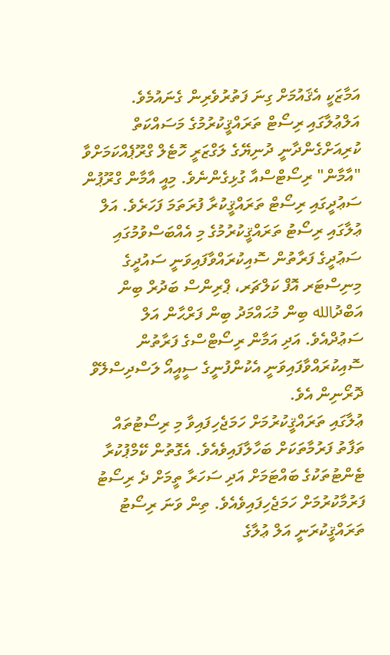އަމާޒަކީ އެޤައުމަށް ގިނަ ފަތުރުވެރިން ގެނައުމެވެ.
އަލްޢުލާގައި ރިސޯޓް ތަރައްޤީކުރުމުގެ މަސައްކަތް ކުރިއަށްގެންދާނީ ދުނިޔޭގެ ލަގްޒަރީ ހޮޓެލް ގްރޫޕެއްކަމަށްވާ "އާމާން" ރިސޯޓްސްއާ ގުޅިގެންނެވެ. މިއީ އާމާން ގްރޫޕުން ސަޢުދީގައި ރިސޯޓް ތަރައްޤީކުރާ ފުރަތަމަ ފަހަރެވެ. އަލް ޢުލާގައި ރިސޯޓު ތަރައްޤީކުރުމުގެ މި އެއްބަސްވުމުގައި ސަޢުދީގެ ފަރާތުން ސޮއިކުރައްވާފައިވަނީ ސައުދީގެ މިނިސްޓަރ އޮފް ކަލްޗަރ، ޕްރިންސް ބަދުރް ބިން އަބްދުالله ބިން މުޙައްމަދު ބިން ފަރްޙާން އަލް ސަޢުދްއެވެ. އަދި އަމާން ރިސޯޓްސްގެ ފަރާތުން ސޮއިކުރައްވާފައިވަނީ އެކުންފުނީގެ ސީއީއޯ ލަސްދިސްލޭވް ދޮރޯނިން އެވެ.
ޢުލާގައި ތަރައްޤީކުރުމަށް ހަމަޖެހިފައިވާ މި ރިސޯޓުތައް ތަފާތު ފަރުމާތަކަށް ބަހާލާފައިވެއެވެ. އެގޮތުން ކޭމްޕުކުރާ ޓެންޓުތަކުގެ ބައްޓަމަށް އަދި ސަހަރާ ތީމަށް ދެ ރިސޯޓު ފަރުމާކުރުމަށް ހަމަޖެހިފައިވެއެވެ. ތިން ވަނަ ރިސޯޓު ތަރައްޤީކުރަނީ އަލް ޢުލާގެ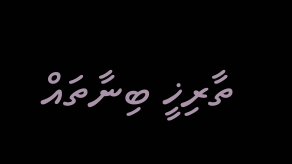ތާރިޚީ ބިނާތައް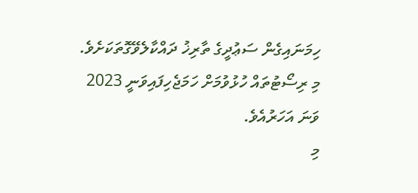ހިމަނައިގެން ސަޢުދީގެ ތާރިޚު ދައްކާލެވޭގޮތަކަށެވެ. މި ރިސޯޓުތައް ހުޅުވުމަށް ހަމަޖެހިފައިވަނީ 2023 ވަނަ އަހަރުއެވެ.
މި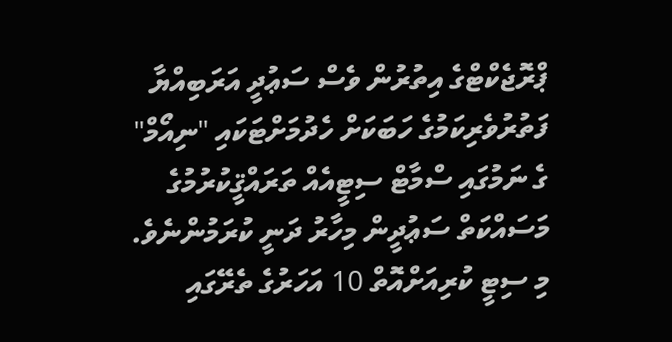ޕްރޮޖެކްޓްގެ އިތުރުން ވެސް ސަޢުދީ އަރަބިއްޔާ ފަތުރުވެރިކަމުގެ ހަބަކަށް ހެދުމަށްޓަކައި "ނިއޯމް" ގެ ނަމުގައި ސްމާޓް ސިޓީއެއް ތަރައްޤީކުރުމުގެ މަސައްކަތް ސަޢުދީން މިހާރު ދަނީ ކުރަމުންނެވެ. މި ސިޓީ ކުރިއަށްއޮތް 10 އަހަރުގެ ތެރޭގައި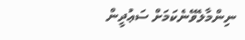ނިންމާލެވޭނެކަމަށް ސަޢުދީން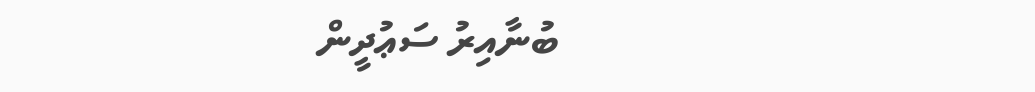ބުނާއިރު ސަޢުދީން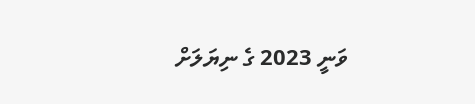ވަނީ 2023 ގެ ނިޔަލަށް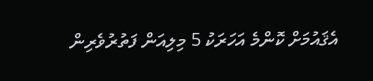އެޤައުމަށް ކޮންމެ އަހަރަކު 5 މިލިއަން ފަތުރުވެރިން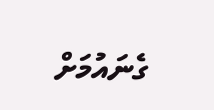ގެނައުމަށް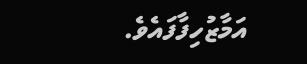އަމާޒުހިފާފައެވެ.